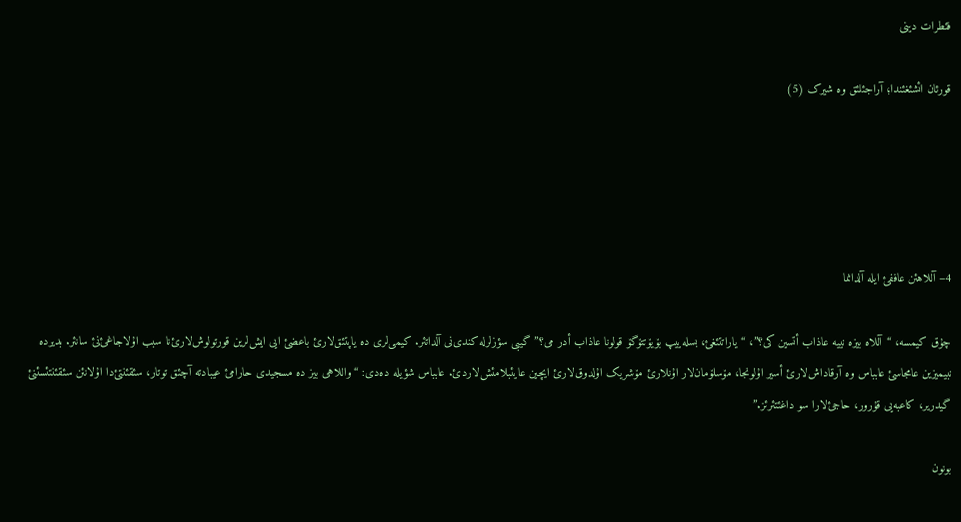فئطرات دینی

قورئان ائشئغئندا؛ آراجئلئق وە شیرک (5)





4– آللاهئن عاففئ ایلە آلدانما

چۇق کیمسە، “آللاە بیزە نییە عاذاب أتسین کی؟”، “یاراتتئغئ، بسلەییپ بۆیۆتتۆگۆ قولونا عاذاب أدر می؟” گیبی سؤزلرلە کندی‌نی آلداتئر. کیمی‌لری دە یاپتئق‌لارئ باعضئ ایی ایش‌لرین قورتولوش‌لارئ‌نا سبب اۇلاجاغئ‌نئ سانئر. بدیردە نبیمیزین عامجاسئ عابباس وە آرقاداش‌لارئ أسیر اۇلونجا، مۆسلۆمان‌لار اۇنلارئ مۆشریک اۇلدوق‌لارئ ایچین عایئبلامئش‌لاردئ. عابباس شؤیلە دەدی: “واللاهی بیز دە مسجیدی حارامئ عیبادتە آچئق توتار، سئقئنتئ‌دا اۇلانئن سئقئنتئسئنئ گیدریر، کاعبەیی قۇرور، حاجئ‌لارا سو داغئتئرئز.”

بونون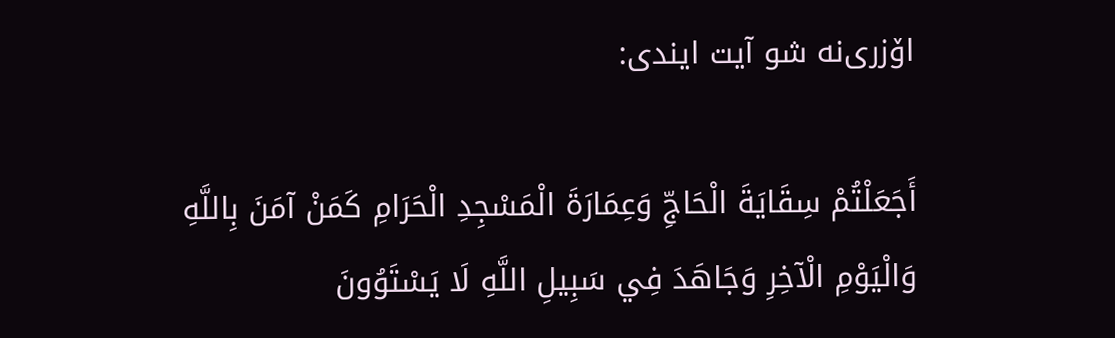اۆزری‌نە شو آیت ایندی:

أَجَعَلْتُمْ سِقَايَةَ الْحَاجِّ وَعِمَارَةَ الْمَسْجِدِ الْحَرَامِ كَمَنْ آمَنَ بِاللَّهِ وَالْيَوْمِ الْآخِرِ وَجَاهَدَ فِي سَبِيلِ اللَّهِ لَا يَسْتَوُونَ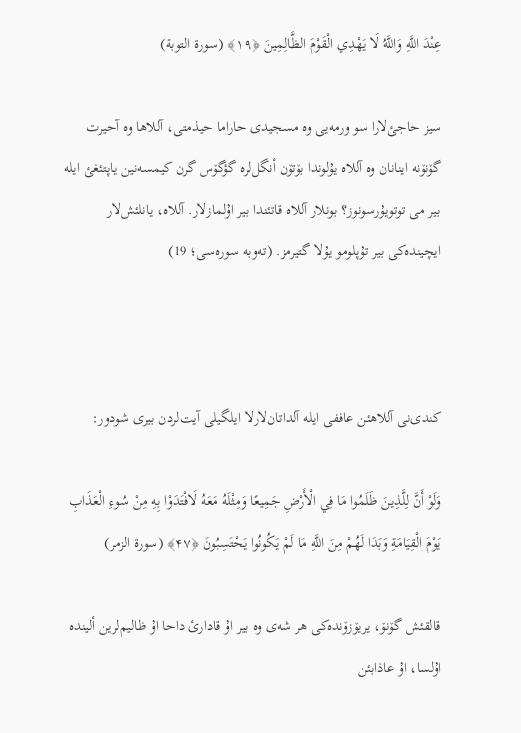عِنْدَ اللَّهِ وَاللَّهُ لَا يَهْدِي الْقَوْمَ الظَّالِمِينَ ﴿۱۹﴾ (سورة التوبة)

سیز حاجئ‌لارا سو ورمەیی وە مسجیدی حاراما حیذمتی، آللاها وە آحیرت گۆنۆنە اینانان وە آللاە یۇلوندا بۆتۆن أنگل‌لرە گؤگۆس گرن کیمسەنین یاپتئغئ ایلە بیر می توتویۇرسونوز؟ بونلار آللاە قاتئندا بیر اۇلمازلار. آللاە، یانلئش‌لار ایچیندەکی بیر تۇپلومو یۇلا گتیرمز. (تەوبە سورەسی؛ 19)



کندی‌نی آللاهئن عاففی ایلە آلداتان‌لارلا ایلگیلی آیت‌لردن بیری شودور:

وَلَوْ أَنَّ لِلَّذِينَ ظَلَمُوا مَا فِي الْأَرْضِ جَمِيعًا وَمِثْلَهُ مَعَهُ لَافْتَدَوْا بِهِ مِنْ سُوءِ الْعَذَابِ يَوْمَ الْقِيَامَةِ وَبَدَا لَهُمْ مِنَ اللَّهِ مَا لَمْ يَكُونُوا يَحْتَسِبُونَ ﴿۴۷﴾ (سورة الزمر)

قالقئش گۆنۆ، یریۆزۆندەکی هر شەی وە بیر اۇ قادارئ داحا اۇ ظالیم‌لرین ألیندە اۇلسا، اۇ عاذابئن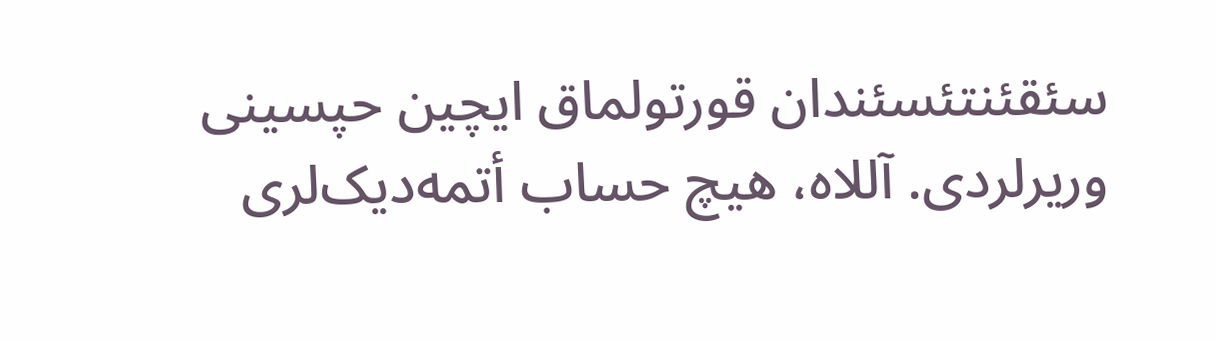سئقئنتئسئندان قورتولماق ایچین حپسینی وریرلردی. آللاە، هیچ حساب أتمەدیک‌لری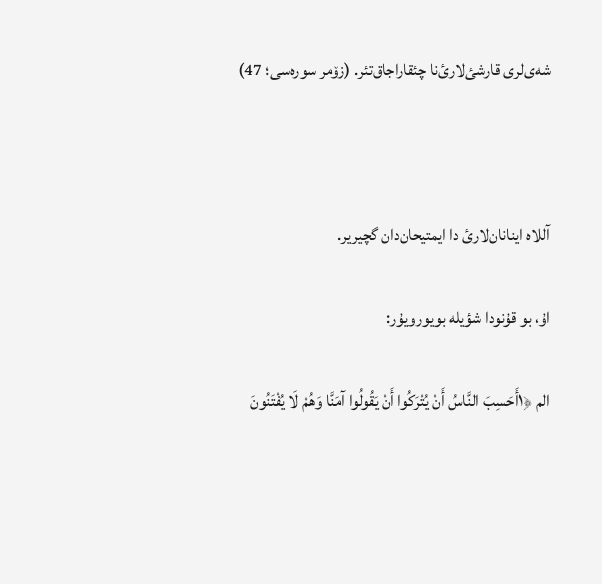شەی‌لری قارشئ‌لارئ‌نا چئقاراجاق‌تئر. (زۆمر سورەسی؛ 47)



آللاە اینانان‌لارئ دا ایمتیحان‌دان گچیریر.

اۇ، بو قۇنودا شؤیلە بویورویۇر:

الم ﴿۱أَحَسِبَ النَّاسُ أَنْ يُتْرَكُوا أَنْ يَقُولُوا آمَنَّا وَهُمْ لَا يُفْتَنُونَ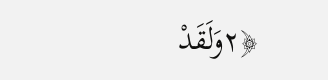﴿۲وَلَقَدْ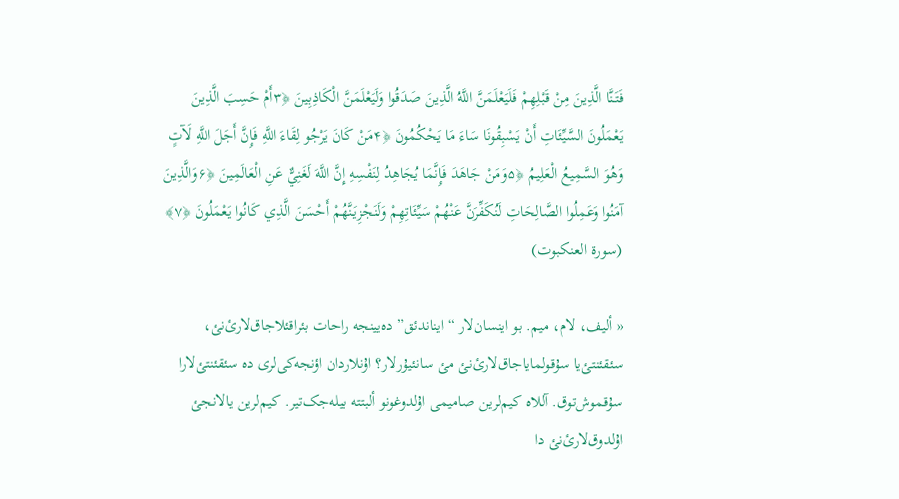فَتَنَّا الَّذِينَ مِنْ قَبْلِهِمْ فَلَيَعْلَمَنَّ اللَّهُ الَّذِينَ صَدَقُوا وَلَيَعْلَمَنَّ الْكَاذِبِينَ ﴿۳أَمْ حَسِبَ الَّذِينَ يَعْمَلُونَ السَّيِّئَاتِ أَنْ يَسْبِقُونَا سَاءَ مَا يَحْكُمُونَ ﴿۴مَنْ كَانَ يَرْجُو لِقَاءَ اللَّهِ فَإِنَّ أَجَلَ اللَّهِ لَآتٍ وَهُوَ السَّمِيعُ الْعَلِيمُ ﴿۵وَمَنْ جَاهَدَ فَإِنَّمَا يُجَاهِدُ لِنَفْسِهِ إِنَّ اللَّهَ لَغَنِيٌّ عَنِ الْعَالَمِينَ ﴿۶وَالَّذِينَ آمَنُوا وَعَمِلُوا الصَّالِحَاتِ لَنُكَفِّرَنَّ عَنْهُمْ سَيِّئَاتِهِمْ وَلَنَجْزِيَنَّهُمْ أَحْسَنَ الَّذِي كَانُوا يَعْمَلُونَ ﴿۷﴾ (سورة العنکبوت)

« ألیف، لام، میم. بو اینسان‌لار “ایناندئق” دەیینجە راحات بئراقئلاجاق‌لارئ‌نئ، سئقئنتئ‌یا سۇقولمایاجاق‌لارئ‌نئ مئ سانئیۇرلار؟ اۇنلاردان اؤنجەکی‌لری دە سئقئنتئ‌لارا سۇقموش‌توق. آللاە کیم‌لرین صامیمی اۇلدوغونو ألبتتە بیلەجک‌تیر. کیم‌لرین یالانجئ اۇلدوق‌لارئ‌نئ دا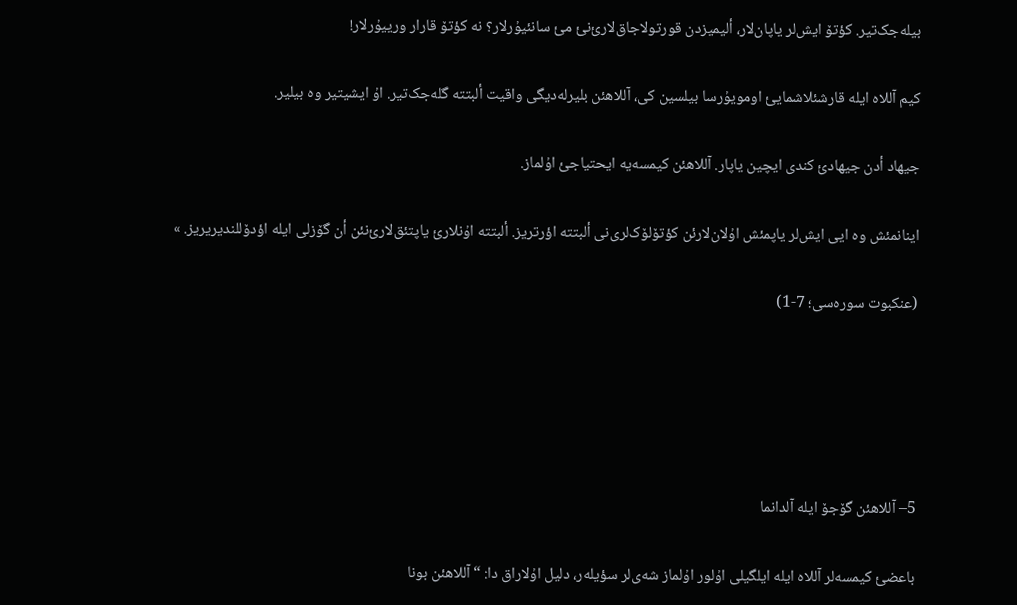بیلەجک‌تیر. کؤتۆ ایش‌لر یاپان‌لار، ألیمیزدن قورتولاجاق‌لارئ‌نئ مئ سانئیۇرلار؟ نە کؤتۆ قارار ورییۇرلار!

کیم آللاە ایلە قارشئلاشمایئ اومویۇرسا بیلسین کی، آللاهئن بلیرلەدیگی واقیت ألبتتە گلەجک‌تیر. اۇ ایشیتیر وە بیلیر.

جیهاد أدن جیهادئ کندی ایچین یاپار. آللاهئن کیمسەیە ایحتیاجئ اۇلماز.

اینانمئش وە ایی ایش‌لر یاپمئش اۇلان‌لارئن کؤتۆلۆک‌لری‌نی ألبتتە اؤرتریز. ألبتتە اۇنلارئ یاپتئق‌لارئ‌نئن أن گۆزلی ایلە اؤدۆللندیریریز. »

(عنکبوت سورەسی؛ 7-1)





5– آللاهئن گۆجۆ ایلە آلدانما

باعضئ کیمسەلر آللاە ایلە ایلگیلی اۇلور اۇلماز شەی‌لر سؤیلەر، دلیل اۇلاراق دا: “آللاهئن بونا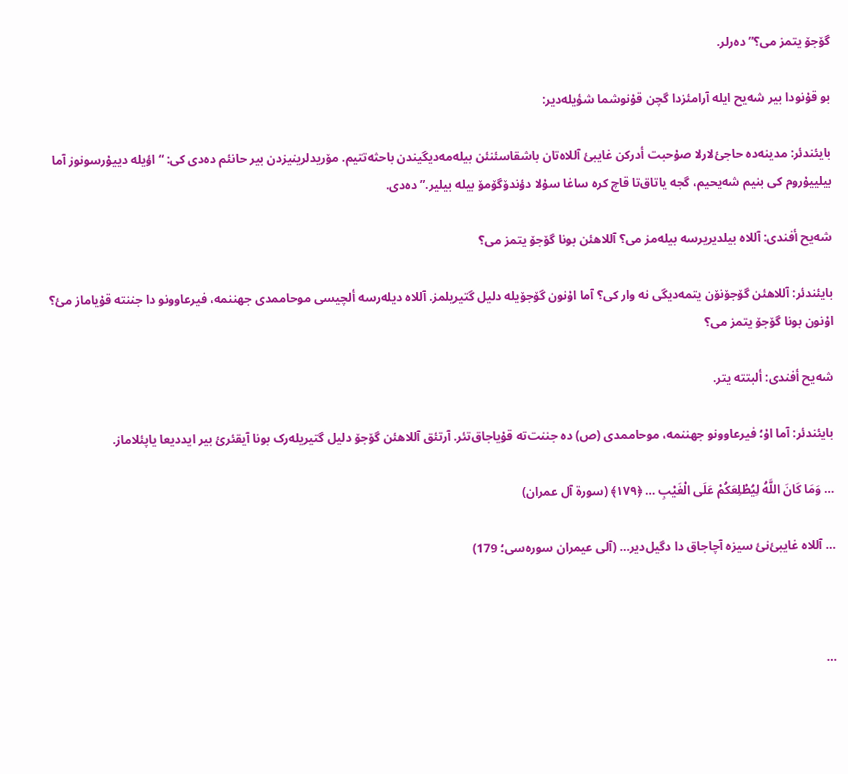گۆجۆ یتمز می؟” دەرلر.

بو قۇنودا بیر شەیح ایلە آرامئزدا گچن قۇنوشما شؤیلەدیر:

بایئندئر: مدینەدە حاجئ‌لارلا صۇحبت أدرکن غایبئ آللاەتان باشقاسئنئن بیلەمەدیگیندن باحثەتتیم. مۆریدلرینیزدن بیر حانئم دەدی کی: “اؤیلە دییۇرسونوز آما بیلییۇروم کی بنیم شەیحیم، گجە یاتاق‌تا قاچ کرە ساغا سۇلا دؤندۆگۆمۆ بیلە بیلیر.” دەدی.

شەیح أفندی: آللاە بیلدیریرسە بیلەمز می؟ آللاهئن بونا گۆجۆ یتمز می؟

بایئندئر: آللاهئن گۆجۆنۆن یتمەدیگی نە وار کی؟ آما اۇنون گۆجۆیلە دلیل گتیریلمز. آللاە دیلەرسە ألچیسی موحاممدی جهننمە، فیرعاوونو دا جننتە قۇیاماز مئ؟ اۇنون بونا گۆجۆ یتمز می؟

شەیح أفندی: ألبتتە یتر.

بایئندئر: آما اۇ؛ فیرعاوونو جهننمە، موحاممدی (ص) دە جننت‌تە قۇیاجاق‌تئر. آرتئق آللاهئن گۆجۆ دلیل گتیریلەرک بونا آیقئرئ بیر ایددیعا یاپئلاماز.

… وَمَا كَانَ اللَّهُ لِيُطْلِعَكُمْ عَلَى الْغَيْبِ … ﴿۱۷۹﴾ (سورة آل عمران)

… آللاە غایبئ‌نئ سیزە آچاجاق دا دگیل‌دیر… (آلی عیمران سورەسی؛ 179)



…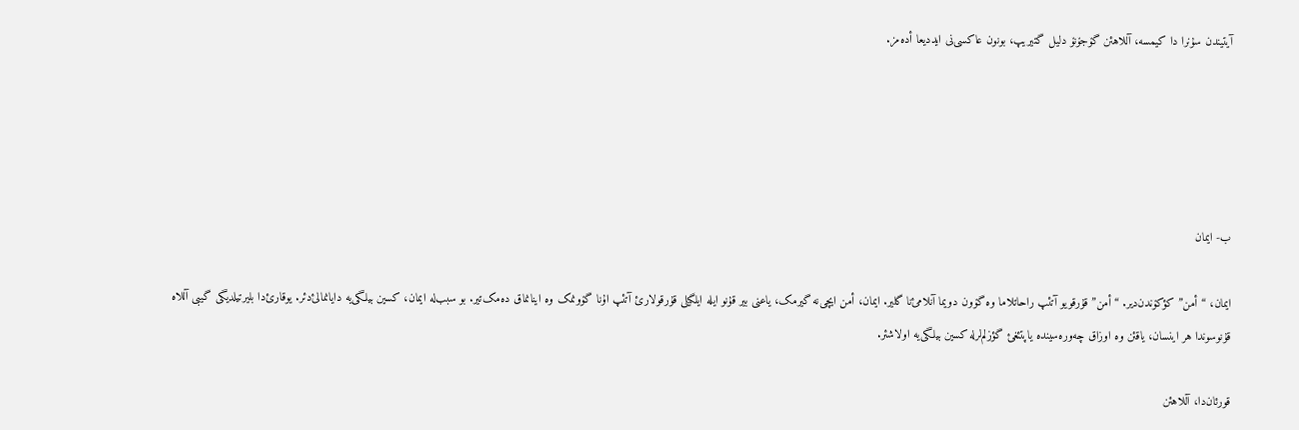آیتیندن سۇنرا دا کیمسە، آللاهئن گۆجۆنۆ دلیل گتیریپ، بونون عاکسی‌نی ایددیعا أدەمز.





ب- ایمان

ایمان، “أمن” کؤکۆندن‌دیر. “أمن” قۇرقویو آتئپ راحاتلاما وە گۆون دویما آنلامئ‌نا گلیر. ایمان، أمن ایچی‌نە گیرمک، یاعنی بیر قۇنو ایلە ایلگیلی قۇرقولارئ آتئپ اۇنا گۆونمک وە اینانماق دەمک‌تیر. بو سبب‌لە ایمان، کسین بیلگی‌یە دایانمالئ‌دئر. یوقارئ‌دا بلیرتیلدیگی گیبی آللاە قۇنوسوندا هر اینسان، یاقئن وە اوزاق چەورەسیندە یاپتئغئ گؤزلم‌لرلە کسین بیلگی‌یە اولاشئر.

قورئان‌دا، آللاهئن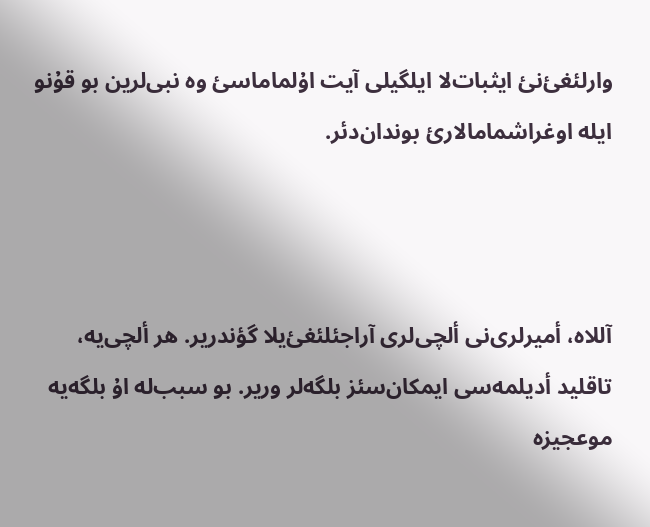وارلئغئ‌نئ ایثبات‌لا ایلگیلی آیت اۇلماماسئ وە نبی‌لرین بو قۇنو ایلە اوغراشمامالارئ بوندان‌دئر.



آللاە، أمیرلری‌نی ألچی‌لری آراجئلئغئ‌یلا گؤندریر. هر ألچی‌یە، تاقلید أدیلمەسی ایمکان‌سئز بلگەلر وریر. بو سبب‌لە اۇ بلگەیە موعجیزە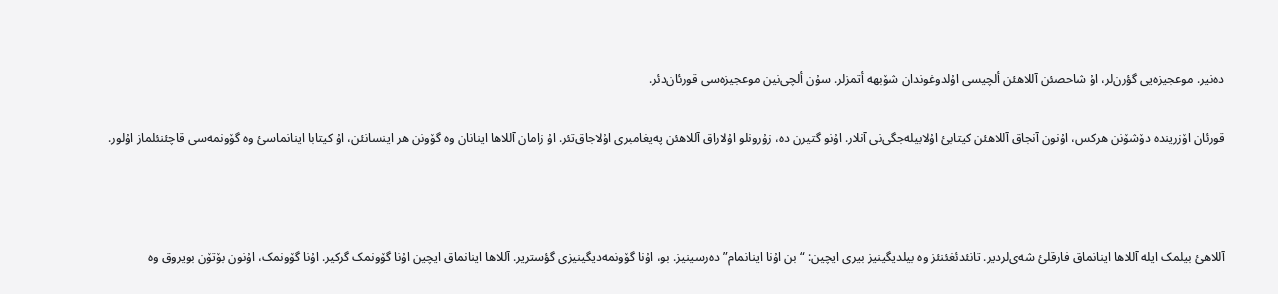دەنیر. موعجیزەیی گؤرن‌لر، اۇ شاحصئن آللاهئن ألچیسی اۇلدوغوندان شۆبهە أتمزلر. سۇن ألچی‌نین موعجیزەسی قورئان‌دئر.

قورئان اۆزریندە دۆشۆنن هرکس، اۇنون آنجاق آللاهئن کیتابئ اۇلابیلەجگی‌نی آنلار. اۇنو گتیرن دە، زۇرونلو اۇلاراق آللاهئن پەیغامبری اۇلاجاق‌تئر. اۇ زامان آللاها اینانان وە گۆونن هر اینسانئن، اۇ کیتابا اینانماسئ وە گۆونمەسی قاچئنئلماز اۇلور.



آللاهئ بیلمک ایلە آللاها اینانماق فارقلئ شەی‌لردیر. تانئدئغئنئز وە بیلدیگینیز بیری ایچین: “بن اۇنا اینانمام” دەرسینیز. بو، اۇنا گۆونمەدیگینیزی گؤستریر. آللاها اینانماق ایچین اۇنا گۆونمک گرکیر. اۇنا گۆونمک، اۇنون بۆتۆن بویروق وە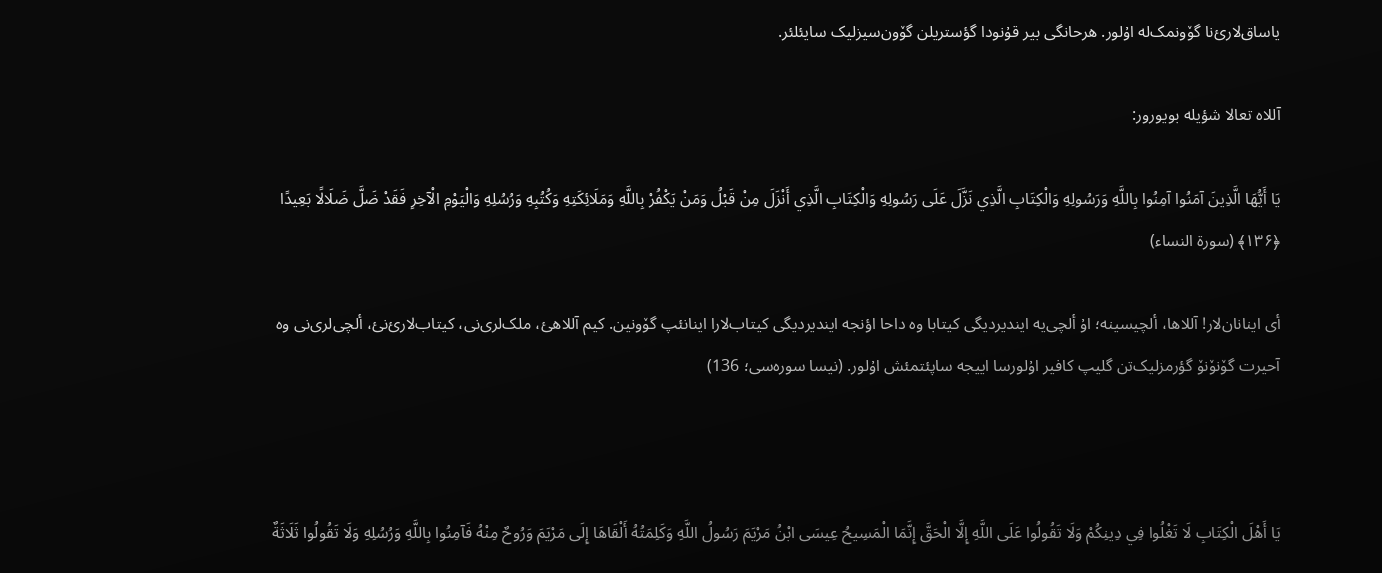یاساق‌لارئ‌نا گۆونمک‌لە اۇلور. هرحانگی بیر قۇنودا گؤستریلن گۆون‌سیزلیک سایئلئر.

آللاە تعالا شؤیلە بویورور:

يَا أَيُّهَا الَّذِينَ آمَنُوا آمِنُوا بِاللَّهِ وَرَسُولِهِ وَالْكِتَابِ الَّذِي نَزَّلَ عَلَى رَسُولِهِ وَالْكِتَابِ الَّذِي أَنْزَلَ مِنْ قَبْلُ وَمَنْ يَكْفُرْ بِاللَّهِ وَمَلَائِكَتِهِ وَكُتُبِهِ وَرُسُلِهِ وَالْيَوْمِ الْآخِرِ فَقَدْ ضَلَّ ضَلَالًا بَعِيدًا ﴿۱۳۶﴾ (سورة النساء)

أی اینانان‌لار! آللاها، ألچیسینە؛ اۇ ألچی‌یە ایندیردیگی کیتابا وە داحا اؤنجە ایندیردیگی کیتاب‌لارا اینانئپ گۆونین. کیم آللاهئ، ملک‌لری‌نی، کیتاب‌لارئ‌نئ، ألچی‌لری‌نی وە آحیرت گۆنۆنۆ گؤرمزلیک‌تن گلیپ کافیر اۇلورسا اییجە ساپئتمئش اۇلور. (نیسا سورەسی؛ 136)



يَا أَهْلَ الْكِتَابِ لَا تَغْلُوا فِي دِينِكُمْ وَلَا تَقُولُوا عَلَى اللَّهِ إِلَّا الْحَقَّ إِنَّمَا الْمَسِيحُ عِيسَى ابْنُ مَرْيَمَ رَسُولُ اللَّهِ وَكَلِمَتُهُ أَلْقَاهَا إِلَى مَرْيَمَ وَرُوحٌ مِنْهُ فَآمِنُوا بِاللَّهِ وَرُسُلِهِ وَلَا تَقُولُوا ثَلَاثَةٌ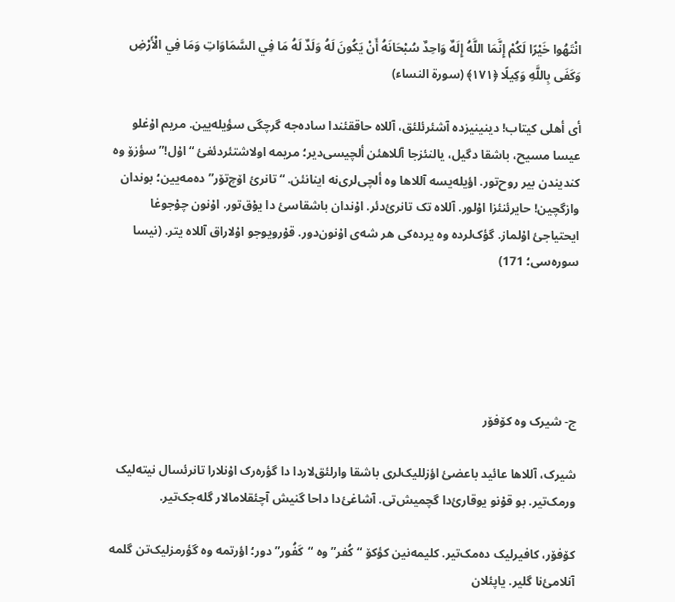انْتَهُوا خَيْرًا لَكُمْ إِنَّمَا اللَّهُ إِلَهٌ وَاحِدٌ سُبْحَانَهُ أَنْ يَكُونَ لَهُ وَلَدٌ لَهُ مَا فِي السَّمَاوَاتِ وَمَا فِي الْأَرْضِ وَكَفَى بِاللَّهِ وَكِيلًا ﴿۱۷۱﴾ (سورة النساء)

أی أهلی کیتاب! دینینیزدە آشئرئلئق، آللاە حاققئندا سادەجە گرچگی سؤیلەیین. مریم اۇغلو عیسا مسیح، باشقا دگیل، یالنئزجا آللاهئن ألچیسی‌دیر؛ مریمە اولاشتئردئغئ “اۇل!” سؤزۆ وە کندیندن بیر روح‌تور. اؤیلەیسە آللاها وە ألچی‌لری‌نە اینانئن. “تانرئ اۆچ‌تۆر” دەمەیین؛ بوندان وازگچین! حایرئنئزا اۇلور. آللاە تک تانرئ‌دئر. اۇندان باشقاسئ دا یۇق‌تور. اۇنون چۇجوغا ایحتیاجئ اۇلماز. گؤک‌لردە وە یردەکی هر شەی اۇنون‌دور. قۇرویوجو اۇلاراق آللاە یتر. (نیسا سورەسی؛ 171)





ج- شیرک وە کۆفۆر

شیرک، آللاها عائید باعضئ اؤزللیک‌لری باشقا وارلئق‌لاردا دا گؤرەرک اۇنلارا تانرئسال نیتەلیک ورمک‌تیر. بو قۇنو یوقارئ‌دا گچمیش‌تی. آشاغئ‌دا داحا گنیش آچئقلامالار گلەجک‌تیر.

کۆفۆر، کافیرلیک دەمک‌تیر. کلیمەنین کؤکۆ “کُفر” وە “کَفُور”دور؛ اؤرتمە وە گؤرمزلیک‌تن گلمە آنلامئ‌نا گلیر. یاپئلان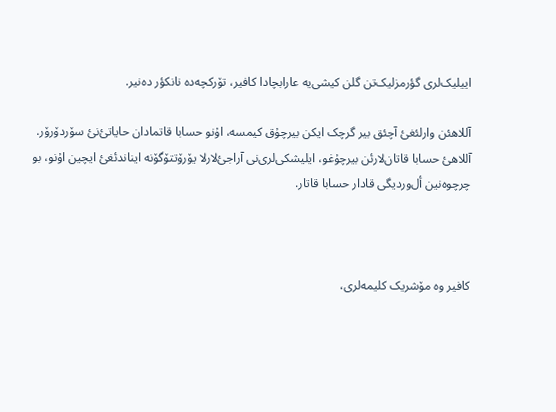اییلیک‌لری گؤرمزلیک‌تن گلن کیشی‌یە عارابچادا کافیر، تۆرکچەدە نانکؤر دەنیر.

آللاهئن وارلئغئ آچئق بیر گرچک ایکن بیرچۇق کیمسە، اۇنو حسابا قاتمادان حایاتئ‌نئ سۆردۆرۆر. آللاهئ حسابا قاتان‌لارئن بیرچۇغو، ایلیشکی‌لری‌نی آراجئ‌لارلا یۆرۆتتۆگۆنە ایناندئغئ ایچین اۇنو، بو چرچوەنین أل‌وردیگی قادار حسابا قاتار.



کافیر وە مۆشریک کلیمەلری،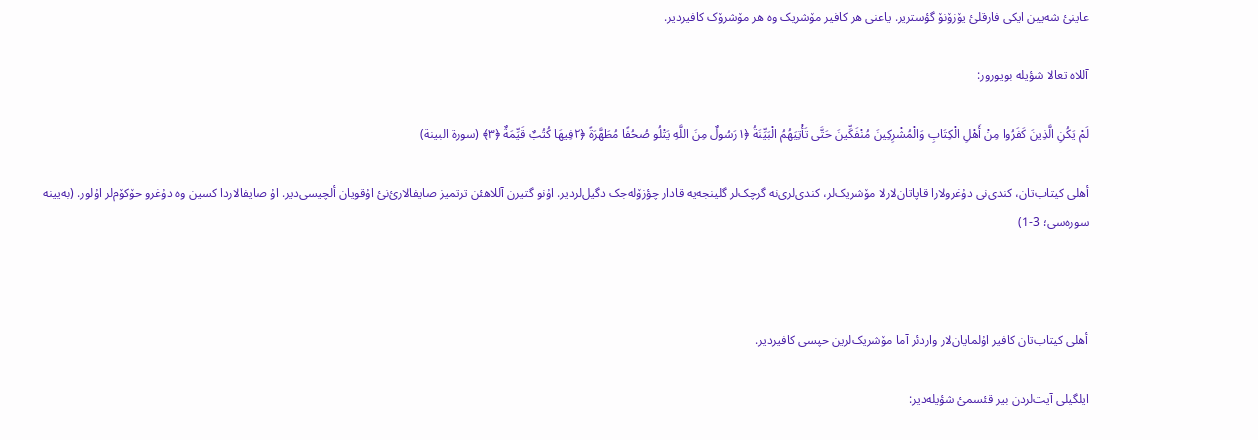عاینئ شەیین ایکی فارقلئ یۆزۆنۆ گؤستریر. یاعنی هر کافیر مۆشریک وە هر مۆشرۆک کافیردیر.

آللاە تعالا شؤیلە بویورور:

لَمْ يَكُنِ الَّذِينَ كَفَرُوا مِنْ أَهْلِ الْكِتَابِ وَالْمُشْرِكِينَ مُنْفَكِّينَ حَتَّى تَأْتِيَهُمُ الْبَيِّنَةُ ﴿۱رَسُولٌ مِنَ اللَّهِ يَتْلُو صُحُفًا مُطَهَّرَةً ﴿۲فِيهَا كُتُبٌ قَيِّمَةٌ ﴿۳﴾ (سورة البینة)

أهلی کیتاب‌تان، کندی‌نی دۇغرولارا قاپاتان‌لارلا مۆشریک‌لر، کندی‌لری‌نە گرچک‌لر گلینجەیە قادار چؤزۆلەجک دگیل‌لردیر. اۇنو گتیرن آللاهئن ترتمیز صایفالارئ‌نئ اۇقویان ألچیسی‌دیر. اۇ صایفالاردا کسین وە دۇغرو حۆکۆم‌لر اۇلور. (بەیینە سورەسی؛ 3-1)



أهلی کیتاب‌تان کافیر اۇلمایان‌لار واردئر آما مۆشریک‌لرین حپسی کافیردیر.

ایلگیلی آیت‌لردن بیر قئسمئ شؤیلەدیر: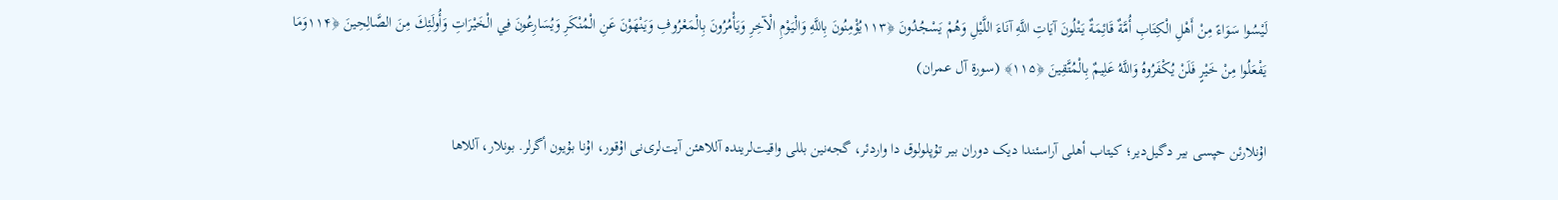لَيْسُوا سَوَاءً مِنْ أَهْلِ الْكِتَابِ أُمَّةٌ قَائِمَةٌ يَتْلُونَ آيَاتِ اللَّهِ آنَاءَ اللَّيْلِ وَهُمْ يَسْجُدُونَ ﴿۱۱۳يُؤْمِنُونَ بِاللَّهِ وَالْيَوْمِ الْآخِرِ وَيَأْمُرُونَ بِالْمَعْرُوفِ وَيَنْهَوْنَ عَنِ الْمُنْكَرِ وَيُسَارِعُونَ فِي الْخَيْرَاتِ وَأُولَئِكَ مِنَ الصَّالِحِينَ ﴿۱۱۴وَمَا يَفْعَلُوا مِنْ خَيْرٍ فَلَنْ يُكْفَرُوهُ وَاللَّهُ عَلِيمٌ بِالْمُتَّقِينَ ﴿۱۱۵﴾ (سورة آل عمران)

اۇنلارئن حپسی بیر دگیل‌دیر؛ کیتاب أهلی آراسئندا دیک دوران بیر تۇپلولوق دا واردئر، گجەنین بللی واقیت‌لریندە آللاهئن آیت‌لری‌نی اۇقور، اۇنا بۇیون أگرلر. بونلار، آللاها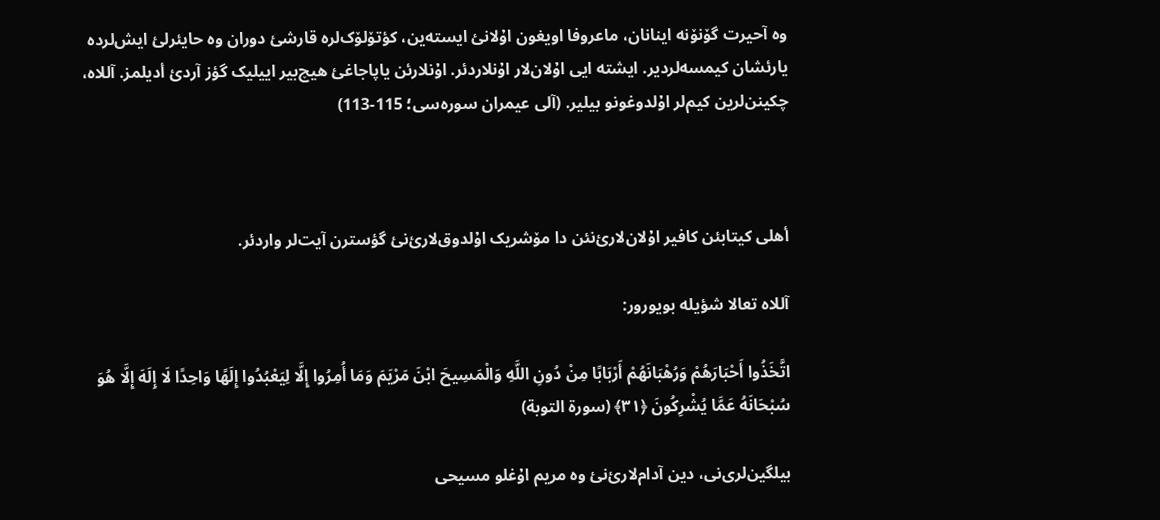وە آحیرت گۆنۆنە اینانان، ماعروفا اویغون اۇلانئ ایستەین، کؤتۆلۆک‌لرە قارشئ دوران وە حایئرلئ ایش‌لردە یارئشان کیمسەلردیر. ایشتە ایی اۇلان‌لار اۇنلاردئر. اۇنلارئن یاپاجاغئ هیچ‌بیر اییلیک گؤز آردئ أدیلمز. آللاە، چکینن‌لرین کیم‌لر اۇلدوغونو بیلیر. (آلی عیمران سورەسی؛ 115-113)



أهلی کیتابئن کافیر اۇلان‌لارئ‌نئن دا مۆشریک اۇلدوق‌لارئ‌نئ گؤسترن آیت‌لر واردئر.

آللاە تعالا شؤیلە بویورور:

اتَّخَذُوا أَحْبَارَهُمْ وَرُهْبَانَهُمْ أَرْبَابًا مِنْ دُونِ اللَّهِ وَالْمَسِيحَ ابْنَ مَرْيَمَ وَمَا أُمِرُوا إِلَّا لِيَعْبُدُوا إِلَهًا وَاحِدًا لَا إِلَهَ إِلَّا هُوَ سُبْحَانَهُ عَمَّا يُشْرِكُونَ ﴿۳۱﴾ (سورة التوبة)

بیلگین‌لری‌نی، دین آدام‌لارئ‌نئ وە مریم اۇغلو مسیحی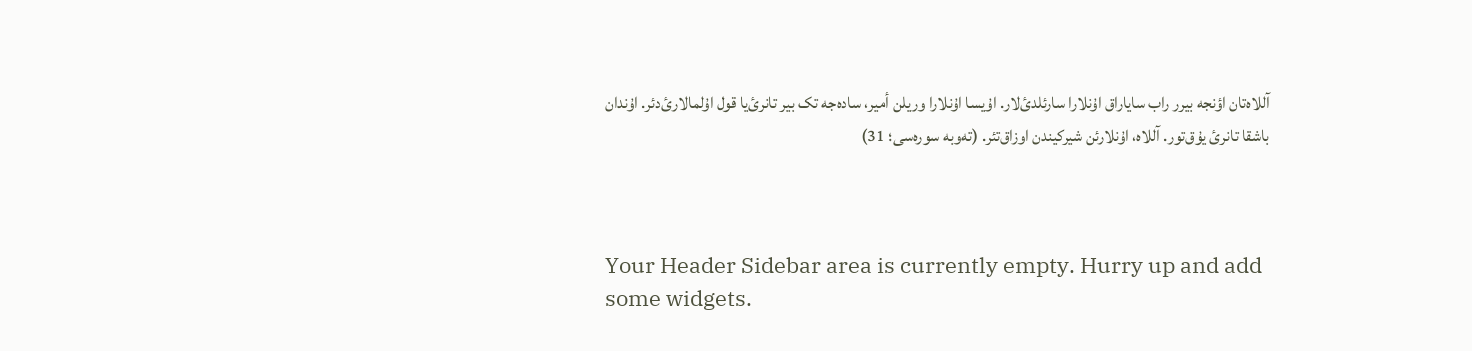آللاەتان اؤنجە بیرر راب سایاراق اۇنلارا سارئلدئ‌لار. اۇیسا اۇنلارا وریلن أمیر، سادەجە تک بیر تانرئ‌یا قول اۇلمالارئ‌دئر. اۇندان باشقا تانرئ یۇق‌تور. آللاە، اۇنلارئن شیرکیندن اوزاق‌تئر. (تەوبە سورەسی؛ 31)



Your Header Sidebar area is currently empty. Hurry up and add some widgets.